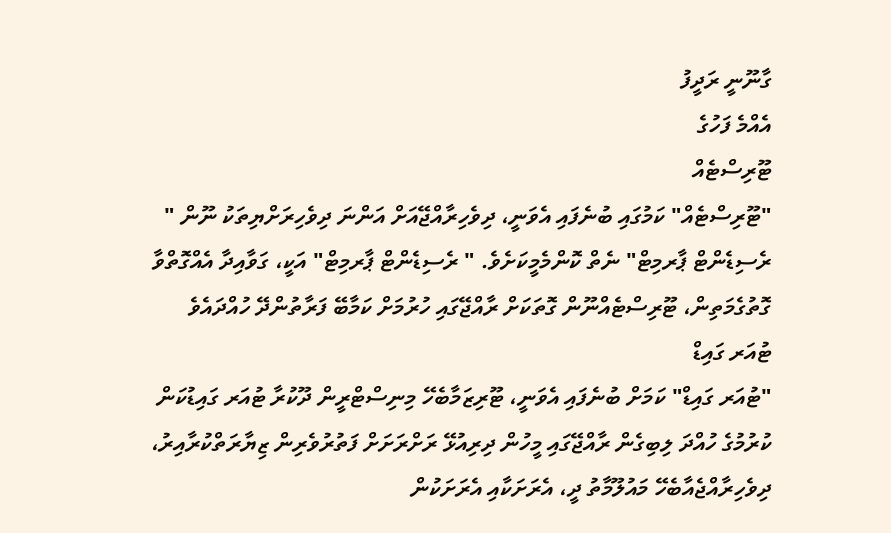ގާނޫނީ ރަދީފު
އެއްމެ ފަހުގެ
ޓޫރިސްޓެއް
"ޓޫރިސްޓެއް" ކަމުގައި ބުނެފައި އެވަނީ، ދިވެހިރާއްޖޭއަށް އަންނަ ދިވެހިރަށްޔިތަކު ނޫން " ރެސިޑެންޓް ޕާރމިޓް" ނެތް ކޮންމެމީކަށެވެ. " ރެސިޑެންޓް ޕާރމިޓް" އަކީ، ގަވާއިދާ އެއްގޮތްވާ ގޮތުގެމަތިން، ޓޫރިސްޓެއްނޫން ގޮތަކަށް ރާއްޖޭގައި ހުރުމަށް ކަމާބޭ ފަރާތުންދޭ ހުއްދައެވެ
ޓުއަރ ގައިޑް
"ޓުއަރ ގައިޑް" ކަމަށް ބުނެފައި އެވަނީ، ޓޫރިޒަމާބެހޭ މިނިސްޓްރީން ދޫކުރާ ޓުއަރ ގައިޑުކަން ކުރުމުގެ ހުއްދަ ލިބިގެން ރާއްޖޭގައި މީހުން ދިރިއުޅޭ ރަށްރަށަށް ފަތުރުވެރިން ޒިޔާރަތްކުރާއިރު، ދިވެހިރާއްޖެއާބެހޭ މައުލޫމާތު ދީ، އެރަށަކާއި އެރަށަކުން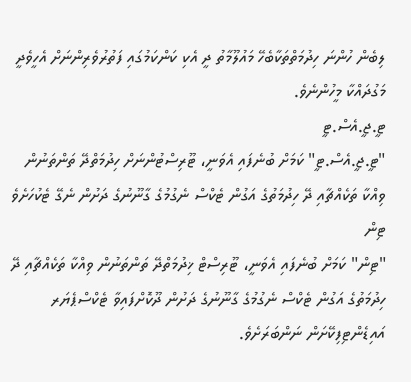ލިބެން ހުންނަ ހިދުމަތްތަކާބެހޭ މައުލޫމާތު ދީ އެކި ކަންކަމުގައި ފަތުރުވެރިންނަށް އެހީވެދީ މަގުދައްކާ މީހުންނެވެ.
ޓީ.ޖީ.އެސް.ޓީ
"ޓީ.ޖީ.އެސް.ޓީ" ކަމަށް ބުނެފައި އެވަނީ، ޓޫރިސްޓުންނަށް ހިދުމަތްދޭ ތަންތަނުން ވިއްކާ ތަކެއްޗާއި ދޭ ހިދުމަތުގެ އަގުން ޓެކްސް ނެގުމުގެ ގާނޫނުގެ ދަށުން ނެގޭ ޓެކުހަށެވެ
ޓިން
"ޓިން" ކަމަށް ބުނެފައި އެވަނީ، ޓޫރިސްޓް ޚިދުމަތްދޭ ތަންތަނުން ވިއްކާ ތަކެއްޗާއި ދޭ ހިދުމަތުގެ އަގުން ޓެކްސް ނެގުމުގެ ގާނޫނުގެ ދަށުން ދޫކޮށްފައިވާ ޓެކްސްޕެޔަރ އައިޑެންޓިފިކޭށަން ނަންބަރަށެވެ.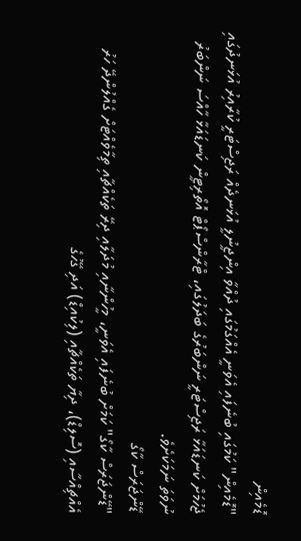ޑޮމެއިން
"ޑޮމެއިން" ކަމުގައި ބުނެފައި އެވަނީ އެއްގަމުގައި ދުއްވާ އިންޖީނުލީ އުޅަނދެއް ރަޖިސްޓަރީ ކުރާއިރު އުޅަނދުގައި ޖެހުމަށް ކަނޑައަޅާ ރަޖިސްޓަރީ ނަންބަރުގެ ބަދަލުގައި، ޓްރާންސްޕޯޓް އޮތޯރިޓީން ކަނޑައަޅާ ހާއްސަ ނަންބަރު ނުވަތަ ނަމަކަށެވެ.
ޑޭންޖަރަސް ކާގޯ
"ޑޭންޖަރަސް ކާގޯ" ކަމަށް ބުނެފައި އެވަނީ، މީހުންނާއި މުދަލާއި ދިރޭ ތަކެއްޗާއި ތިމާވެއްޓަށް ގެއްލުންދޭ ހަރު އެއްޗިއްސާއި (ސޮލިޑް)، ދިޔާ ތަކެއްޗާއި (ލިކުއިޑް) އަދި ގޭހުގެ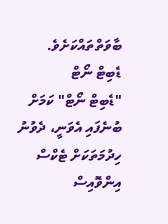ބާވަތްތައްކަށެވެ.
ޑެބިޓް ނޯޓް
"ޑެބިޓް ނޯޓް" ކަމަށް ބުނެފައި އެވަނީ، ދެވުނު ހިދުމަތަކަށް ޓެކްސް އިންވޮއިސް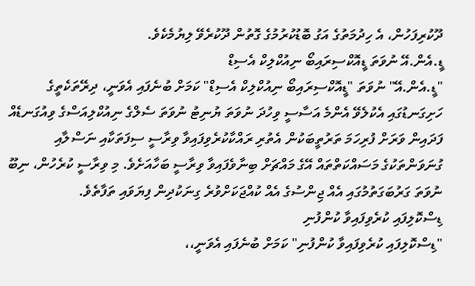ދޫކުރިފަހުން، އެ ހިދުމަތުގެ އަގު ބޮޑުކުރުމުގެ ގޮތުން ދޫކުރެވޭ ލިޔުމެކެވެ.
ޑީ.އެން.އޭ ނުވަތަ ޑީއޮކްސިރައިބޯ ނިއުކްލިކް އެސިޑް
"ޑީ.އެން.އޭ" ނުވަތަ "ޑީއޮކްސިރައިބޯ ނިއުކްލިކް އެސިޑް" ކަމަށް ބުނެފައި އެވަނީ، ދިރޭތަކެތީގެ ހަށިގަނޑުގައި އެކުލެވޭ އެންމެ އަސާސީ ވިހުދަ ނުވަތަ ޔުނިޓު ނުވަތަ ސެލްގެ ނިއުކްލިއަސްގެ ވިއުގަނޑެއް ފަދައިން ވަރަށް ފުރިހަމަ ތަރުތީބަކުން އެތުރި ރައްކާކުރެވިފައިވާ ވިރާސީ ސިފަތަކާއި ނަސްލާއި ގުނަވަންތަކުގެ މަސައްކަތްތައް އޭގެ މައްޗަށް ބިނާވެފައިވާ ވިރާސީ ބަހާއަށެވެ. މި ވިރާސީ ކުރެހުން، ނިބޫ ނުވަތަ ގަރުބަގަތުމުގައި އެއް ޖިންސުގެ އެއް ކުއްޖަކަށްވުރެ ގިނަކުދިން ފިޔަވައި ތަފާތެވެ.
ޑިސްކޮލިފައި ކުރެވިފައިވާ ކުންފުނި
"ޑިސްކޮލިފައި ކުރެވިފައިވާ ކުންފުނި" ކަމަށް ބުނެފައި އެވަނީ،،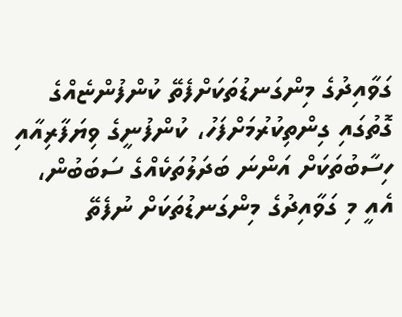ގަވާއިދުގެ މިންގަނޑުތަކަށްފެތޭ ކުންފުންޏެއްގެ ގޮތުގައި ގިންތިކުރުމަށްފަހު، ކުންފުނީގެ ވިޔަފާރިއާއި ހިސާބުތަކަށް އަންނަ ބަދަލުތަކެއްގެ ސަބަބުން، އެއީ މި ގަވާއިދުގެ މިންގަނޑުތަކަށް ނުފެތޭ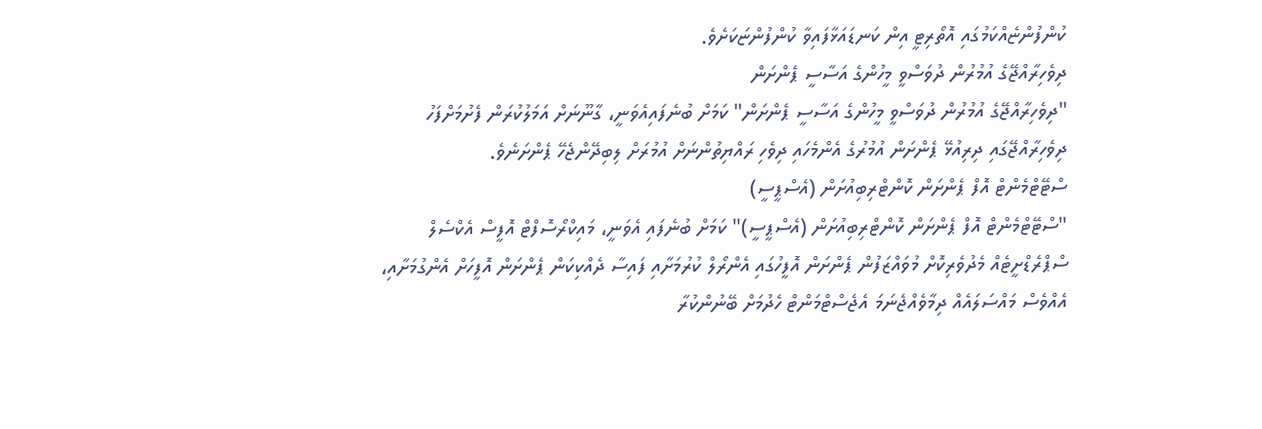ކުންފުންޏެއްކަމުގައި އޮތޯރިޓީ އިން ކަނޑައަޅާފައިވާ ކުންފުންޏަކަށެވެ.
ދިވެހިރާއްޖޭގެ އުމުރުން ދުވަސްވީ މީހުންގެ އަސާސީ ޕެންށަން
"ދިވެހިރާއްޖޭގެ އުމުރުން ދުވަސްވީ މީހުންގެ އަސާސީ ޕެންށަން" ކަމަށް ބުނެފައިއެވަނީ، ގާނޫނަށް އަމަލުކުރަން ފެށުމަށްފަހު ދިވެހިރާއްޖޭގައި ދިރިއުޅޭ ޕެންށަން އުމުރުގެ އެންމެހައި ދިވެހި ރައްޔިތުންނަށް އުމުރަށް ލިބިދޭންޖެހޭ ޕެންށަނެވެ.
ސްޓޭޓްމެންޓް އޮފް ޕެންށަން ކޮންޓްރިބިއުށަން (އެސްޕީސީ)
"ސްޓޭޓްމެންޓް އޮފް ޕެންށަން ކޮންޓްރިބިއުށަން (އެސްޕީސީ)" ކަމަށް ބުނެފައި އެވަނީ، މައިކްރޯސޮފްޓް އޮފީސް އެކްސެލް ސްޕްރެޑްށީޓެއް މެދުވެރިކޮށް މުވައްޒަފުން ޕެންށަން އޮފީހުގައި އެންރޯލް ކުރުމަށާއި ފައިސާ ދެއްކިކަން ޕެންށަން އޮފީހަށް އެންގުމަށާއި، އެއްވެސް މައްސަލައެއް ދިމާވެއްޖެނަމަ އެޖެސްޓްމަންޓް ހެދުމަށް ބޭނުންކުރާ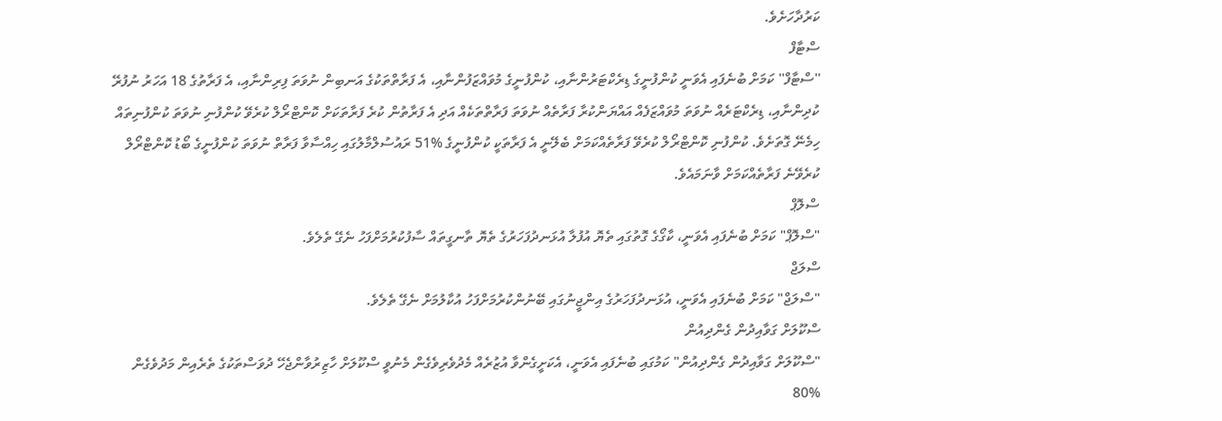ކަރުދާހަށެވެ.
ސްޓާފް
''ސްޓާފް'' ކަމަށް ބުނެފައި އެވަނީ ކުންފުނީގެ ޑިރެކްޓަރުންނާއި، ކުންފުނީގެ މުވައްޒަފުންނާއި، އެ ފަރާތްތަކުގެ އަނބިން ނުވަތަ ފިރިންނާއި، އެ ފަރާތުގެ 18 އަހަރު ނުފުރޭ ކުދިންނާއި، ޑިރެކްޓަރެއް ނުވަތަ މުވައްޒަފެއް އައްޔަންކުރާ ފަރާތެއް ނުވަތަ ފަރާތްތަކެއް އަދި އެ ފަރާތުން ކުރެ ފަރާތަކަށް ކޮންޓްރޯލް ކުރެވޭ ކުންފުނި ނުވަތަ ކުންފުނިތައް ހިމެނޭ ގޮތަށެވެ. ކުންފުނި ކޮންޓްރޯލް ކުރެވޭ ފަރާތެއްކަމަށް ބެލޭނީ އެ ފަރާތަކީ ކުންފުނީގެ %51 ރައުސުލްމާލުގައި ހިއްސާވާ ފަރާތް ނުވަތަ ކުންފުނީގެ ބޯޑު ކޮންޓްރޯލް ކުރެވޭނެ ފަރާތެއްކަމަށް ވާނަމައެވެ.
ސްލޮޕް
"ސްލޮޕް" ކަމަށް ބުނެފައި އެވަނީ، ކާގޯގެ ގޮތުގައި ތެޔޮ އުފުލާ އުޅަނދުފަހަރުގެ ތެޔޮ ތާނގީތައް ސާފުކުރުމަށްފަހު ނެގޭ ތެލެވެ.
ސްލަޖް
"ސްލަޖް" ކަމަށް ބުނެފައި އެވަނީ، އުޅަނދުފަހަރުގެ އިންޖީނުގައި ބޭނުންކުރުމަށްފަހު އުކާލުމަށް ނެގޭ ތެލެވެ.
ސްކޫލަށް ގަވާއިދުން ގެންދިއުން
"ސްކޫލަށް ގަވާއިދުން ގެންދިއުން" ކަމުގައި ބުނެފައި އެވަނީ، އެކަށީގެންވާ އުޒުރެއް މެދުވެރިވެގެން މެނުވީ ސްކޫލަށް ހާޒިރުވާންޖެހޭ ދުވަސްތަކުގެ ތެރެއިން މަދުވެގެން %80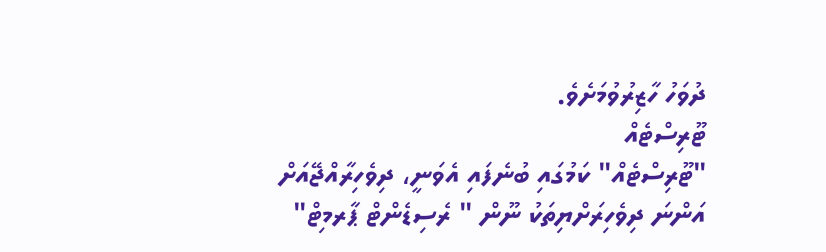ދުވަހު ހާޒިރުވުމަށެވެ.
ޓޫރިސްޓެއް
"ޓޫރިސްޓެއް" ކަމުގައި ބުނެފައި އެވަނީ، ދިވެހިރާއްޖޭއަށް އަންނަ ދިވެހިރަށްޔިތަކު ނޫން " ރެސިޑެންޓް ޕާރމިޓް"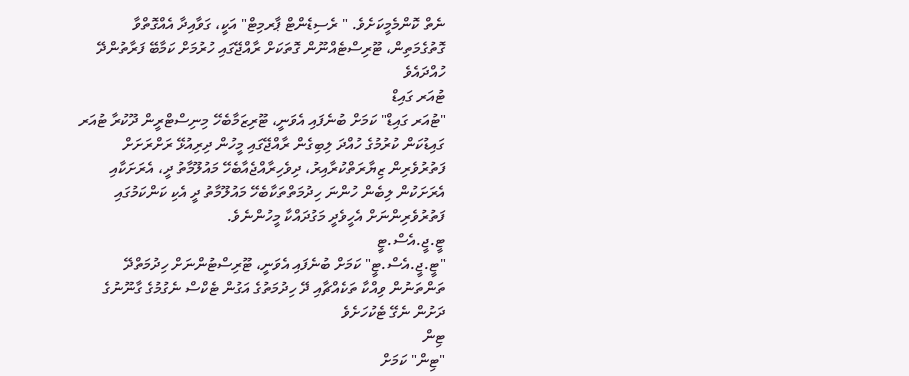ނެތް ކޮންމެމީކަށެވެ. " ރެސިޑެންޓް ޕާރމިޓް" އަކީ، ގަވާއިދާ އެއްގޮތްވާ ގޮތުގެމަތިން، ޓޫރިސްޓެއްނޫން ގޮތަކަށް ރާއްޖޭގައި ހުރުމަށް ކަމާބޭ ފަރާތުންދޭ ހުއްދައެވެ
ޓުއަރ ގައިޑް
"ޓުއަރ ގައިޑް" ކަމަށް ބުނެފައި އެވަނީ، ޓޫރިޒަމާބެހޭ މިނިސްޓްރީން ދޫކުރާ ޓުއަރ ގައިޑުކަން ކުރުމުގެ ހުއްދަ ލިބިގެން ރާއްޖޭގައި މީހުން ދިރިއުޅޭ ރަށްރަށަށް ފަތުރުވެރިން ޒިޔާރަތްކުރާއިރު، ދިވެހިރާއްޖެއާބެހޭ މައުލޫމާތު ދީ، އެރަށަކާއި އެރަށަކުން ލިބެން ހުންނަ ހިދުމަތްތަކާބެހޭ މައުލޫމާތު ދީ އެކި ކަންކަމުގައި ފަތުރުވެރިންނަށް އެހީވެދީ މަގުދައްކާ މީހުންނެވެ.
ޓީ.ޖީ.އެސް.ޓީ
"ޓީ.ޖީ.އެސް.ޓީ" ކަމަށް ބުނެފައި އެވަނީ، ޓޫރިސްޓުންނަށް ހިދުމަތްދޭ ތަންތަނުން ވިއްކާ ތަކެއްޗާއި ދޭ ހިދުމަތުގެ އަގުން ޓެކްސް ނެގުމުގެ ގާނޫނުގެ ދަށުން ނެގޭ ޓެކުހަށެވެ
ޓިން
"ޓިން" ކަމަށް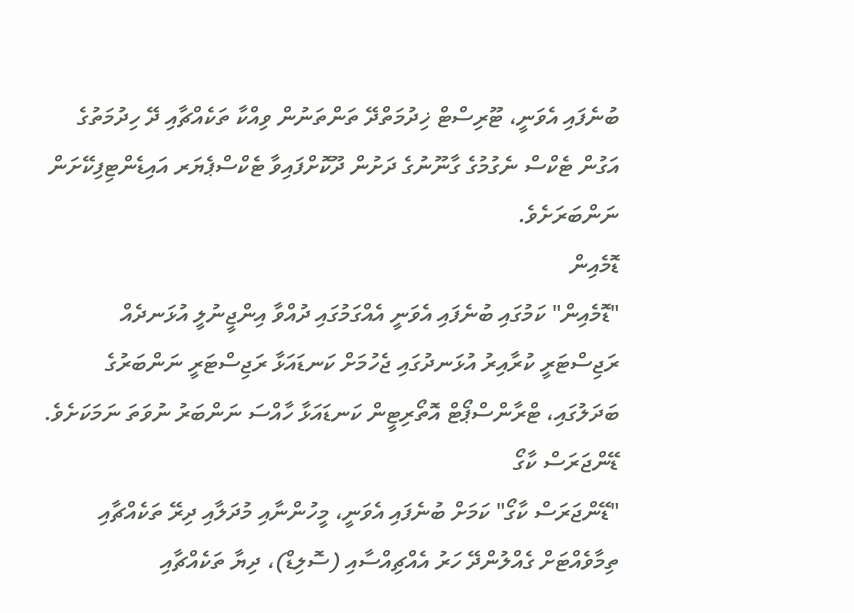ބުނެފައި އެވަނީ، ޓޫރިސްޓް ޚިދުމަތްދޭ ތަންތަނުން ވިއްކާ ތަކެއްޗާއި ދޭ ހިދުމަތުގެ އަގުން ޓެކްސް ނެގުމުގެ ގާނޫނުގެ ދަށުން ދޫކޮށްފައިވާ ޓެކްސްޕެޔަރ އައިޑެންޓިފިކޭށަން ނަންބަރަށެވެ.
ޑޮމެއިން
"ޑޮމެއިން" ކަމުގައި ބުނެފައި އެވަނީ އެއްގަމުގައި ދުއްވާ އިންޖީނުލީ އުޅަނދެއް ރަޖިސްޓަރީ ކުރާއިރު އުޅަނދުގައި ޖެހުމަށް ކަނޑައަޅާ ރަޖިސްޓަރީ ނަންބަރުގެ ބަދަލުގައި، ޓްރާންސްޕޯޓް އޮތޯރިޓީން ކަނޑައަޅާ ހާއްސަ ނަންބަރު ނުވަތަ ނަމަކަށެވެ.
ޑޭންޖަރަސް ކާގޯ
"ޑޭންޖަރަސް ކާގޯ" ކަމަށް ބުނެފައި އެވަނީ، މީހުންނާއި މުދަލާއި ދިރޭ ތަކެއްޗާއި ތިމާވެއްޓަށް ގެއްލުންދޭ ހަރު އެއްޗިއްސާއި (ސޮލިޑް)، ދިޔާ ތަކެއްޗާއި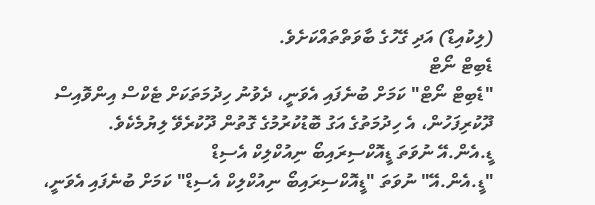(ލިކުއިޑް) އަދި ގޭހުގެ ބާވަތްތައްކަށެވެ.
ޑެބިޓް ނޯޓް
"ޑެބިޓް ނޯޓް" ކަމަށް ބުނެފައި އެވަނީ، ދެވުނު ހިދުމަތަކަށް ޓެކްސް އިންވޮއިސް ދޫކުރިފަހުން، އެ ހިދުމަތުގެ އަގު ބޮޑުކުރުމުގެ ގޮތުން ދޫކުރެވޭ ލިޔުމެކެވެ.
ޑީ.އެން.އޭ ނުވަތަ ޑީއޮކްސިރައިބޯ ނިއުކްލިކް އެސިޑް
"ޑީ.އެން.އޭ" ނުވަތަ "ޑީއޮކްސިރައިބޯ ނިއުކްލިކް އެސިޑް" ކަމަށް ބުނެފައި އެވަނީ،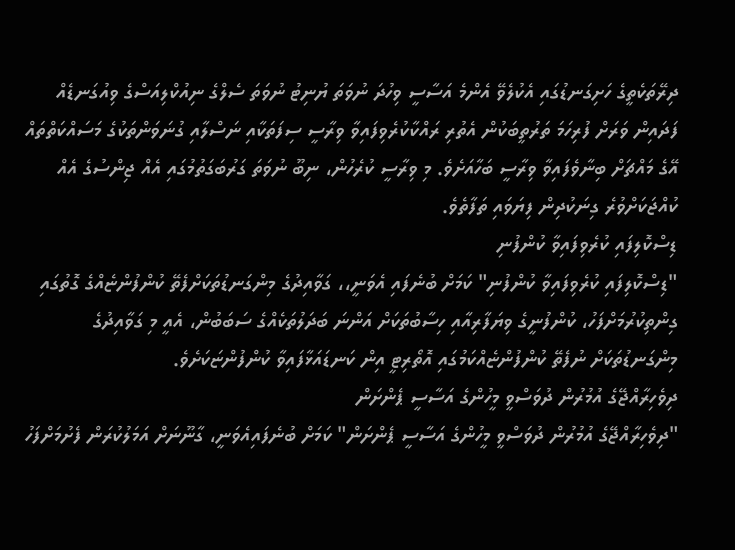ދިރޭތަކެތީގެ ހަށިގަނޑުގައި އެކުލެވޭ އެންމެ އަސާސީ ވިހުދަ ނުވަތަ ޔުނިޓު ނުވަތަ ސެލްގެ ނިއުކްލިއަސްގެ ވިއުގަނޑެއް ފަދައިން ވަރަށް ފުރިހަމަ ތަރުތީބަކުން އެތުރި ރައްކާކުރެވިފައިވާ ވިރާސީ ސިފަތަކާއި ނަސްލާއި ގުނަވަންތަކުގެ މަސައްކަތްތައް އޭގެ މައްޗަށް ބިނާވެފައިވާ ވިރާސީ ބަހާއަށެވެ. މި ވިރާސީ ކުރެހުން، ނިބޫ ނުވަތަ ގަރުބަގަތުމުގައި އެއް ޖިންސުގެ އެއް ކުއްޖަކަށްވުރެ ގިނަކުދިން ފިޔަވައި ތަފާތެވެ.
ޑިސްކޮލިފައި ކުރެވިފައިވާ ކުންފުނި
"ޑިސްކޮލިފައި ކުރެވިފައިވާ ކުންފުނި" ކަމަށް ބުނެފައި އެވަނީ،، ގަވާއިދުގެ މިންގަނޑުތަކަށްފެތޭ ކުންފުންޏެއްގެ ގޮތުގައި ގިންތިކުރުމަށްފަހު، ކުންފުނީގެ ވިޔަފާރިއާއި ހިސާބުތަކަށް އަންނަ ބަދަލުތަކެއްގެ ސަބަބުން، އެއީ މި ގަވާއިދުގެ މިންގަނޑުތަކަށް ނުފެތޭ ކުންފުންޏެއްކަމުގައި އޮތޯރިޓީ އިން ކަނޑައަޅާފައިވާ ކުންފުންޏަކަށެވެ.
ދިވެހިރާއްޖޭގެ އުމުރުން ދުވަސްވީ މީހުންގެ އަސާސީ ޕެންށަން
"ދިވެހިރާއްޖޭގެ އުމުރުން ދުވަސްވީ މީހުންގެ އަސާސީ ޕެންށަން" ކަމަށް ބުނެފައިއެވަނީ، ގާނޫނަށް އަމަލުކުރަން ފެށުމަށްފަހު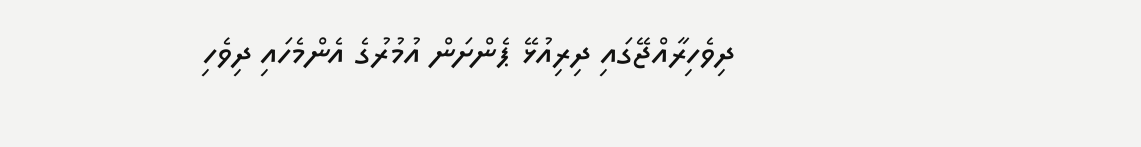ދިވެހިރާއްޖޭގައި ދިރިއުޅޭ ޕެންށަން އުމުރުގެ އެންމެހައި ދިވެހި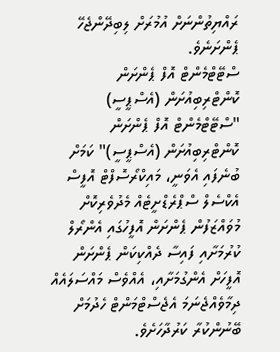ރައްޔިތުންނަށް އުމުރަށް ލިބިދޭންޖެހޭ ޕެންށަނެވެ.
ސްޓޭޓްމެންޓް އޮފް ޕެންށަން ކޮންޓްރިބިއުށަން (އެސްޕީސީ)
"ސްޓޭޓްމެންޓް އޮފް ޕެންށަން ކޮންޓްރިބިއުށަން (އެސްޕީސީ)" ކަމަށް ބުނެފައި އެވަނީ، މައިކްރޯސޮފްޓް އޮފީސް އެކްސެލް ސްޕްރެޑްށީޓެއް މެދުވެރިކޮށް މުވައްޒަފުން ޕެންށަން އޮފީހުގައި އެންރޯލް ކުރުމަށާއި ފައިސާ ދެއްކިކަން ޕެންށަން އޮފީހަށް އެންގުމަށާއި، އެއްވެސް މައްސަލައެއް ދިމާވެއްޖެނަމަ އެޖެސްޓްމަންޓް ހެދުމަށް ބޭނުންކުރާ ކަރުދާހަށެވެ.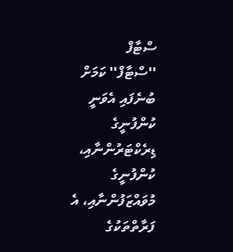ސްޓާފް
''ސްޓާފް'' ކަމަށް ބުނެފައި އެވަނީ ކުންފުނީގެ ޑިރެކްޓަރުންނާއި، ކުންފުނީގެ މުވައްޒަފުންނާއި، އެ ފަރާތްތަކުގެ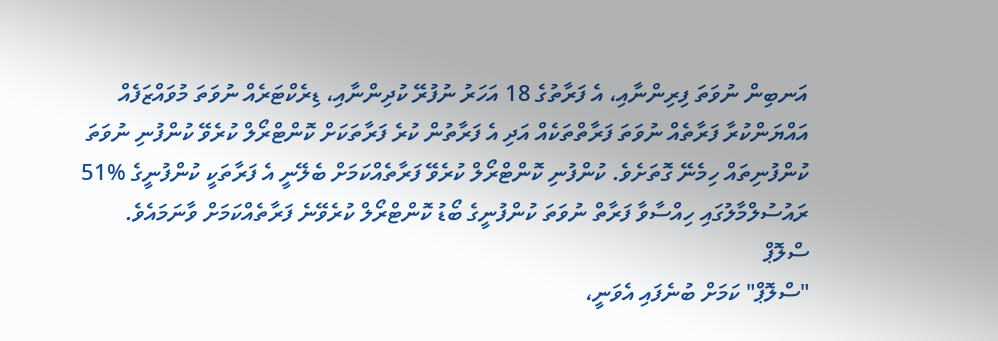އަނބިން ނުވަތަ ފިރިންނާއި، އެ ފަރާތުގެ 18 އަހަރު ނުފުރޭ ކުދިންނާއި، ޑިރެކްޓަރެއް ނުވަތަ މުވައްޒަފެއް އައްޔަންކުރާ ފަރާތެއް ނުވަތަ ފަރާތްތަކެއް އަދި އެ ފަރާތުން ކުރެ ފަރާތަކަށް ކޮންޓްރޯލް ކުރެވޭ ކުންފުނި ނުވަތަ ކުންފުނިތައް ހިމެނޭ ގޮތަށެވެ. ކުންފުނި ކޮންޓްރޯލް ކުރެވޭ ފަރާތެއްކަމަށް ބެލޭނީ އެ ފަރާތަކީ ކުންފުނީގެ %51 ރައުސުލްމާލުގައި ހިއްސާވާ ފަރާތް ނުވަތަ ކުންފުނީގެ ބޯޑު ކޮންޓްރޯލް ކުރެވޭނެ ފަރާތެއްކަމަށް ވާނަމައެވެ.
ސްލޮޕް
"ސްލޮޕް" ކަމަށް ބުނެފައި އެވަނީ،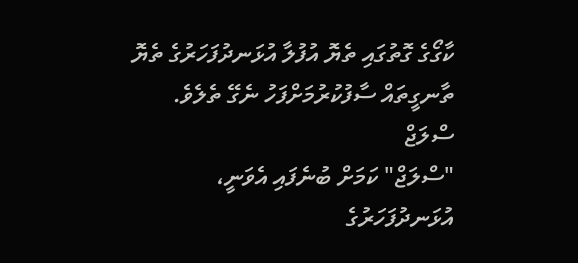ކާގޯގެ ގޮތުގައި ތެޔޮ އުފުލާ އުޅަނދުފަހަރުގެ ތެޔޮ ތާނގީތައް ސާފުކުރުމަށްފަހު ނެގޭ ތެލެވެ.
ސްލަޖް
"ސްލަޖް" ކަމަށް ބުނެފައި އެވަނީ، އުޅަނދުފަހަރުގެ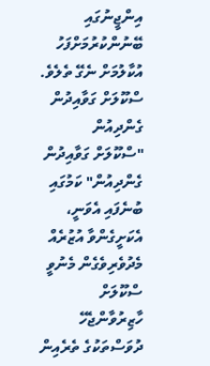އިންޖީނުގައި ބޭނުންކުރުމަށްފަހު އުކާލުމަށް ނެގޭ ތެލެވެ.
ސްކޫލަށް ގަވާއިދުން ގެންދިއުން
"ސްކޫލަށް ގަވާއިދުން ގެންދިއުން" ކަމުގައި ބުނެފައި އެވަނީ، އެކަށީގެންވާ އުޒުރެއް މެދުވެރިވެގެން މެނުވީ ސްކޫލަށް ހާޒިރުވާންޖެހޭ ދުވަސްތަކުގެ ތެރެއިން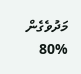މަދުވެގެން %80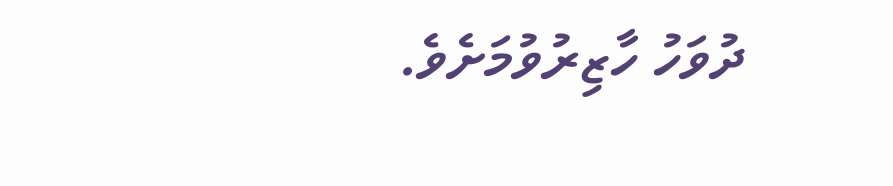ދުވަހު ހާޒިރުވުމަށެވެ.